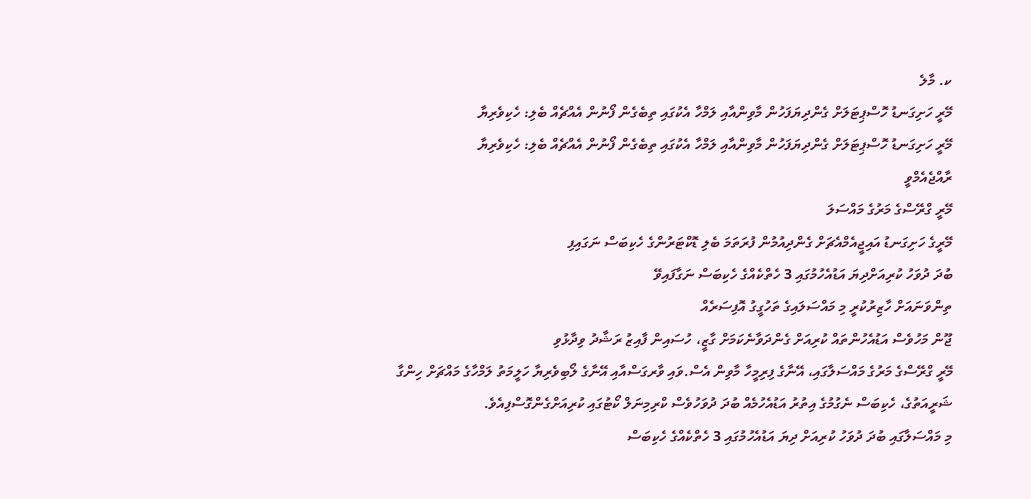ކ. މާލެ
މޭރީ ހަށިގަނޑު ހޮސްޕިޓަލަށް ގެންދިޔަފަހުން މާވިންއާއި ލަމްހާ އެކުގައި ތިބެގެން ފޯނުން އެއްޗެއް ބެލި: ހެކިވެރިޔާ
މޭރީ ހަށިގަނޑު ހޮސްޕިޓަލަށް ގެންދިޔަފަހުން މާވިންއާއި ލަމްހާ އެކުގައި ތިބެގެން ފޯނުން އެއްޗެއް ބެލި: ހެކިވެރިޔާ
ރާއްޖެއެމްވީ
މޭރީ ގްރޭސްގެ މަރުގެ މައްސަލަ
މޭރީގެ ހަށިގަނޑު އައިޖީއެމްއެޗަށް ގެންދިއުމުން ފުރަތަމަ ބެލި ޑޮކްޓަރުންގެ ހެކިބަސް ނަގައިފި
ބުދަ ދުވަހު ކުރިއަށްދިޔަ އަޑުއެހުމުގައި 3 ހެތްކެއްގެ ހެކިބަސް ނަގާފައިވޭ
ތިންވަނައަށް ހާޒިރުކުރީ މި މައްސަލައިގެ ތަހުގީގު އޮފިސަރެއް
ޖޫން މަހުވެސް އަޑުއެހުންތައް ކުރިއަށް ގެންދަވާނެކަމަށް ގާޒީ، ހުސައިން ފާއިޒު ރަޝާދު ވިދާޅުވި
މޭރީ ގްރޭސްގެ މަރުގެ މައްސަލާގައި، އޭނާގެ ފިރިމީހާ މާވިން އެސް.ވައި ވާރގަސްއާއި އޭނާގެ ލޯބިވެރިޔާ ހަލީމަތު ލަމްހާގެ މައްޗަށް ހިންގާ ޝަރީއަތުގެ، ހެކިބަސް ނެގުމުގެ އިތުރު އަޑުއެހުމެއް ބުދަ ދުވަހުވެސް ކްރިމިނަލް ކޯޓުގައި ކުރިއަށްގެންގޮސްފިއެވެ.
މި މައްސަލާގައި ބުދަ ދުވަހު ކުރިއަށް ދިޔަ އަޑުއެހުމުގައި 3 ހެތްކެއްގެ ހެކިބަސް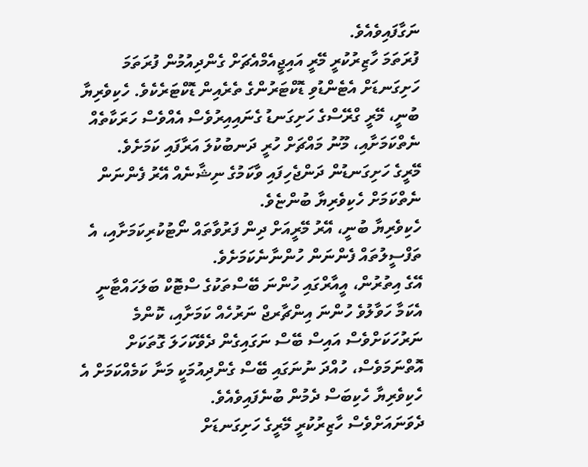ނަގާފައިވެއެވެ.
ފުރަތަމަ ހާޒިރުކުރީ މޭރީ އައިޖީއެމްއެޗަށް ގެންދިއުމުން ފުރަތަމަ ހަށިގަނޑަށް އެޓެންޑުވި ޑޮކްޓަރުންގެ ތެރެއިން ޑޮކްޓަރެކެވެ. ހެކިވެރިޔާ ބުނީ، މޭރީ ގްރޭސްގެ ހަށިގަނޑު ގެނައިއިރުވެސް އެއްވެސް ހަރަކާތެއް ނެތްކަމަށާއި، މޫނު މައްޗަށް ހުރީ ދަނބުކުލަ އަރާފައި ކަމަށެވެ.
މޭރީގެ ހަށިގަނޑުން ދަންޖެހިފައި ވާކަމުގެ ނިޝާނެއް އޭރު ފެންނަން ނެތްކަމަށް ހެކިވެރިޔާ ބުންޏެވެ.
ހެކިވެރިޔާ ބުނީ، އޭރު މޭރީއަށް ދިން ފަރުވާތައް ނޯޓުކުރިކަމަށާއި، އެ ތަފްސީލުތައް ފެންނަން ހުންނާނެކަމަށެވެ.
އޭގެ އިތުރުން، އީއާރްގައި ހުންނަ ބޭސްތަކުގެ ސްޓޮކް ބަލަހައްޓާނީ އެކަމާ ހަވާލުވެ ހުންނަ އިންޗާރޖް ނަރުހެއް ކަމަށާއި، ކޮންމެ ނަރުހަކަށްވެސް އައިސް ބޭސް ނަގައިގެން ދެވޭކަހަލަ ގޮތަކަށް އޮތްނަމަވެސް، ހުއްދަ ނުނަގައި ބޭސް ގެންދިއުމަކީ މަނާ ކަމެއްކަމަށް އެ ހެކިވެރިޔާ ހެކިބަސް ދެމުން ބުނެފައިވެއެވެ.
ދެވަނައަށްވެސް ހާޒިރުކުރީ މޭރީގެ ހަށިގަނޑަށް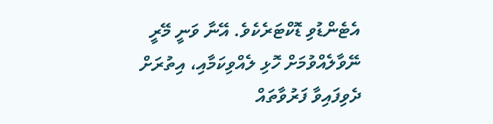އެޓެންޑުވި ޑޮކްޓަރެކެވެ. އޭނާ ވަނީ މޭރީ ނޭވާލެއްވުމަށް ހޮޅި ލެއްވިކަމާއި، އިތުރަށް ދެވިފައިވާ ފަރުވާތައް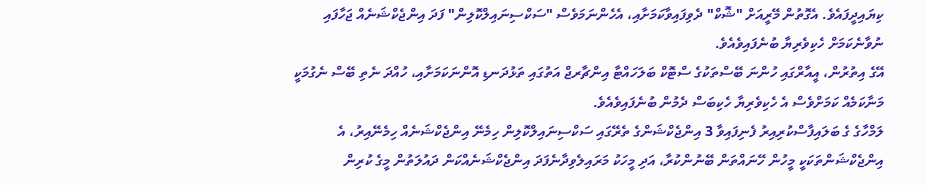ކިޔައިދީފައެވެ. އެގޮތުން މޭރީއަށް "ޝޮކް" ދެވިފައިވާކަމަށާއި، އެހެންނަމަވެސް "ސަކްސިނައިލްކޮލިން" ފަދަ އިންޖެކްޝަނެއް ޖަހާފައި ނުވާނެކަމަށް ހެކިވެރިޔާ ބުނެފައިވެއެވެ.
އޭގެ އިތުރުން، އީއާރްގައި ހުންނަ ބޭސްތަކުގެ ސްޓޮކް ބަލަހައްޓާ އިންޗާރޖް އަތުގައި ތަޅުދަނޑި އޮންނަކަމަށާއި، ހުއްދަ ނެތި ބޭސް ނެގުމަކީ މަނާކަމެއް ކަމަށްވެސް އެ ހެކިވެރިޔާ ހެކިބަސް ދެމުން ބުނެފައިވެއެވެ.
ލަމްހާގެ ގެ ބަލައިފާސްކުރިއިރު ފެނިފައިވާ 3 އިންޖެކްޝަންގެ ތެރޭގައި ސަކްސިނައިލްކޮލިން ހިމެނޭ އިންޖެކްޝަނެއް ހިމެނޭއިރު، އެ އިންޖެކްޝަންތަކަކީ މީހުން ހޭނައްތަން ބޭނުންކުރާ، އަދި މީހަކު މަރައިލެވިދާނެފަދަ އިންޖެކްޝަނެއްކަން ދައުލަތުން މީގެ ކުރިން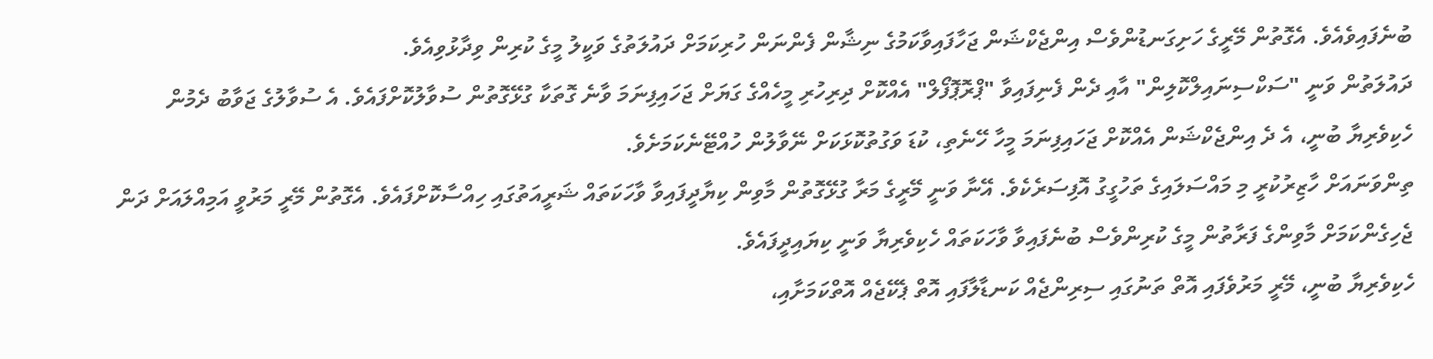ބުނެފައިވެއެވެ. އެގޮތުން މޭރީގެ ހަށިގަނޑުންވެސް އިންޖެކްޝަން ޖަހާފައިވާކަމުގެ ނިޝާން ފެންނަން ހުރިކަމަށް ދައުލަތުގެ ވަކީލު މީގެ ކުރިން ވިދާޅުވިއެވެ.
ދައުލަތުން ވަނީ "ސަކްސިނައިލްކޮލިން" އާއި ދެން ފެނިފައިވާ "ޕްރޮޕޮފޯލް" އެއްކޮށް ދިރިހުރި މީހެއްގެ ގަޔަށް ޖަހައިފިނަމަ ވާނެ ގޮތަކާ ގުޅޭގޮތުން ސުވާލުކޮށްފައެވެ. އެ ސުވާލުގެ ޖަވާބު ދެމުން ހެކިވެރިޔާ ބުނީ، އެ ދެ އިންޖެކްޝަން އެއްކޮށް ޖަހައިފިނަމަ މީހާ ހޭނެތި، ކުޑަ ވަގުތުކޮޅަކަށް ނޭވާލުން ހުއްޓޭނެކަމަށެވެ.
ތިންވަނައަށް ހާޒިރުކުރީ މި މައްސަލައިގެ ތަހުގީގު އޮފިސަރެކެވެ. އޭނާ ވަނީ މޭރީގެ މަރާ ގުޅޭގޮތުން މާވިން ކިޔާދީފައިވާ ވާހަކަތައް ޝަރީއަތުގައި ހިއްސާކޮށްފައެވެ. އެގޮތުން މޭރީ މަރުވީ އަމިއްލައަށް ދަން ޖެހިގެންކަމަށް މާވިންގެ ފަރާތުން މީގެ ކުރިންވެސް ބުނެފައިވާ ވާހަކަތައް ހެކިވެރިޔާ ވަނީ ކިޔައިދީފައެވެ.
ހެކިވެރިޔާ ބުނީ، މޭރީ މަރުވެފައި އޮތް ތަނުގައި ސިރިންޖެއް ކަނޑާލާފައި އޮތް ޕެކޭޖެއް އޮތްކަމަށާއި،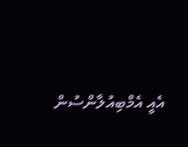އެއީ އެމްބިއުލާންސުން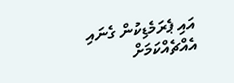އައި ޕެރަމެޑިކުން ގެނައި އެއްޗެއްކަމަށް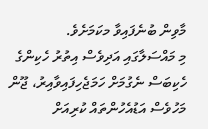މާވިން ބުނެފައިވާ މކަމަށެވެ.
މި މައްސަލާގައި އަދިވެސް އިތުރު ހެކިންގެ ހެކިބަސް ނެގުމަށް ހަމަޖެހިފައިވާއިރު، ޖޫން މަހުވެސް އަޑުއެހުންތައް ކުރިއަށް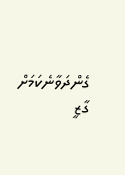ގެންދަވާނެކަމަށް ގާޒީ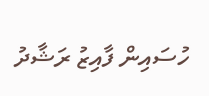ހުސައިން ފާއިޒު ރަޝާދު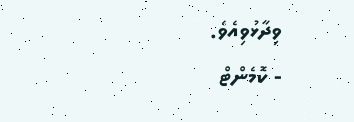ވިދާޅުވިއެވެ.
- ކޮމެންޓް